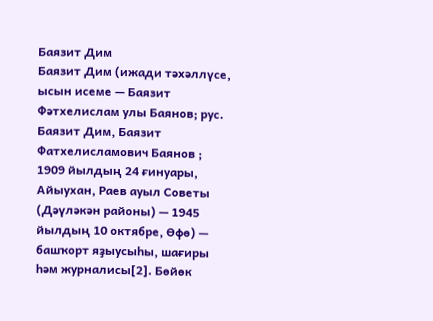Баязит Дим
Баязит Дим (ижади тәхәллүсе, ысын исеме — Баязит Фәтхелислам улы Баянов; рус. Баязит Дим, Баязит Фатхелисламович Баянов ; 1909 йылдың 24 ғинуары, Айыухан, Раев ауыл Советы (Дәүләкән районы) — 1945 йылдың 10 октябре, Өфө) — башҡорт яҙыусыһы, шағиры һәм журналисы[2]. Бөйөк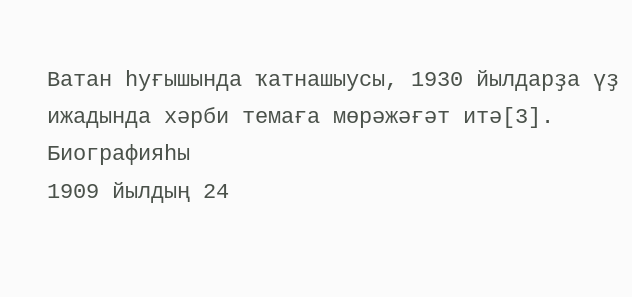Ватан һуғышында ҡатнашыусы, 1930 йылдарҙа үҙ ижадында хәрби темаға мөрәжәғәт итә[3].
Биографияһы
1909 йылдың 24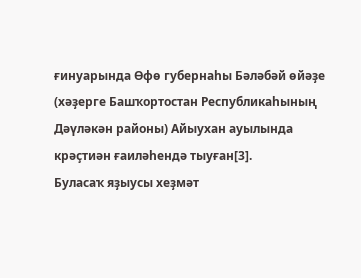ғинуарында Өфө губернаһы Бәләбәй өйәҙе (хәҙерге Башҡортостан Республикаһының Дәүләкән районы) Айыухан ауылында крәҫтиән ғаиләһендә тыуған[3].
Буласаҡ яҙыусы хеҙмәт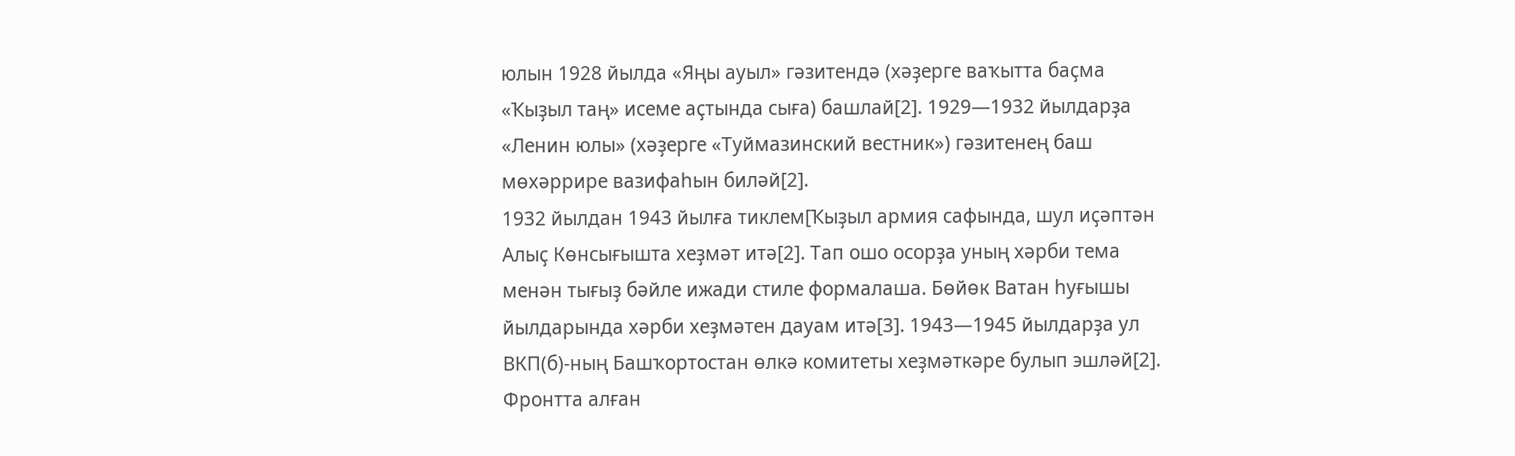юлын 1928 йылда «Яңы ауыл» гәзитендә (хәҙерге ваҡытта баҫма «Ҡыҙыл таң» исеме аҫтында сыға) башлай[2]. 1929—1932 йылдарҙа «Ленин юлы» (хәҙерге «Туймазинский вестник») гәзитенең баш мөхәррире вазифаһын биләй[2].
1932 йылдан 1943 йылға тиклем[Ҡыҙыл армия сафында, шул иҫәптән Алыҫ Көнсығышта хеҙмәт итә[2]. Тап ошо осорҙа уның хәрби тема менән тығыҙ бәйле ижади стиле формалаша. Бөйөк Ватан һуғышы йылдарында хәрби хеҙмәтен дауам итә[3]. 1943—1945 йылдарҙа ул ВКП(б)-ның Башҡортостан өлкә комитеты хеҙмәткәре булып эшләй[2].
Фронтта алған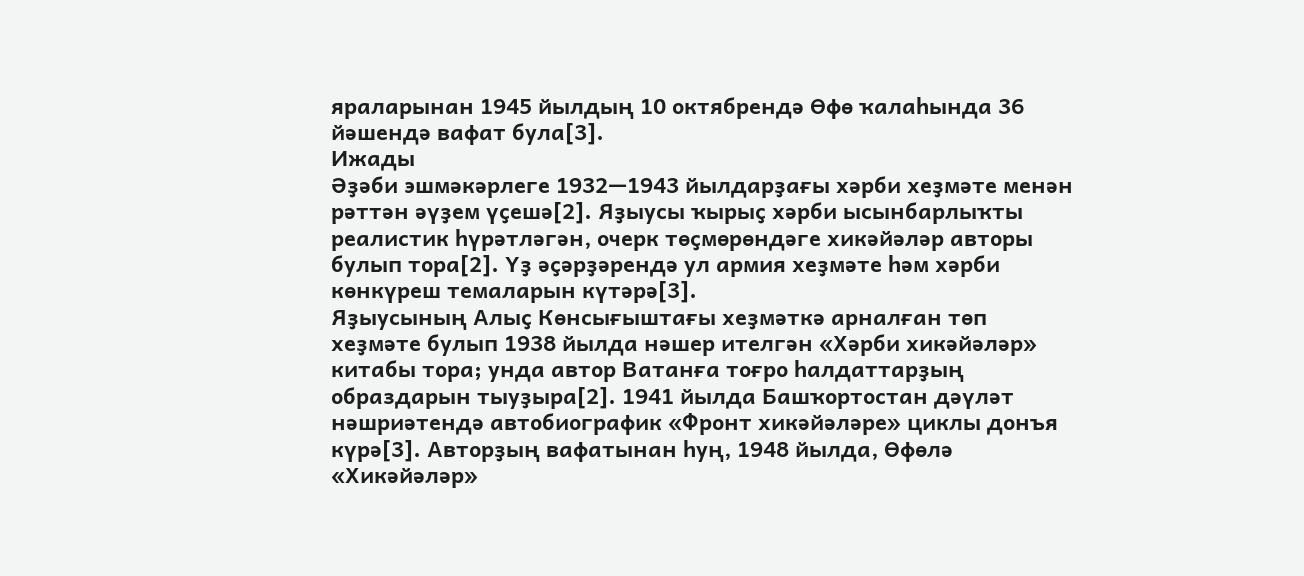яраларынан 1945 йылдың 10 октябрендә Өфө ҡалаһында 36 йәшендә вафат була[3].
Ижады
Әҙәби эшмәкәрлеге 1932—1943 йылдарҙағы хәрби хеҙмәте менән рәттән әүҙем үҫешә[2]. Яҙыусы ҡырыҫ хәрби ысынбарлыҡты реалистик һүрәтләгән, очерк төҫмөрөндәге хикәйәләр авторы булып тора[2]. Үҙ әҫәрҙәрендә ул армия хеҙмәте һәм хәрби көнкүреш темаларын күтәрә[3].
Яҙыусының Алыҫ Көнсығыштағы хеҙмәткә арналған төп хеҙмәте булып 1938 йылда нәшер ителгән «Хәрби хикәйәләр» китабы тора; унда автор Ватанға тоғро һалдаттарҙың образдарын тыуҙыра[2]. 1941 йылда Башҡортостан дәүләт нәшриәтендә автобиографик «Фронт хикәйәләре» циклы донъя күрә[3]. Авторҙың вафатынан һуң, 1948 йылда, Өфөлә «Хикәйәләр»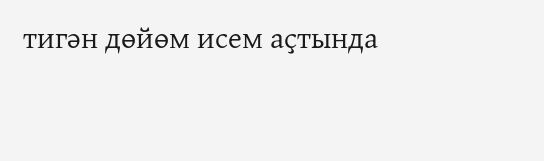тигән дөйөм исем аҫтында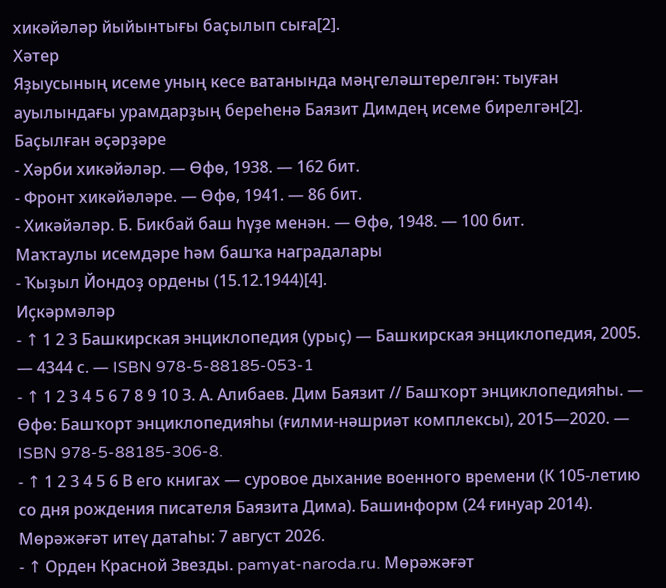хикәйәләр йыйынтығы баҫылып сыға[2].
Хәтер
Яҙыусының исеме уның кесе ватанында мәңгеләштерелгән: тыуған ауылындағы урамдарҙың береһенә Баязит Димдең исеме бирелгән[2].
Баҫылған әҫәрҙәре
- Хәрби хикәйәләр. — Өфө, 1938. — 162 бит.
- Фронт хикәйәләре. — Өфө, 1941. — 86 бит.
- Хикәйәләр. Б. Бикбай баш һүҙе менән. — Өфө, 1948. — 100 бит.
Маҡтаулы исемдәре һәм башҡа наградалары
- Ҡыҙыл Йондоҙ ордены (15.12.1944)[4].
Иҫкәрмәләр
- ↑ 1 2 3 Башкирская энциклопедия (урыҫ) — Башкирская энциклопедия, 2005. — 4344 с. — ISBN 978-5-88185-053-1
- ↑ 1 2 3 4 5 6 7 8 9 10 З. А. Алибаев. Дим Баязит // Башҡорт энциклопедияһы. — Өфө: Башҡорт энциклопедияһы (ғилми-нәшриәт комплексы), 2015—2020. — ISBN 978-5-88185-306-8.
- ↑ 1 2 3 4 5 6 В его книгах — суровое дыхание военного времени (К 105-летию со дня рождения писателя Баязита Дима). Башинформ (24 ғинуар 2014). Мөрәжәғәт итеү датаһы: 7 август 2026.
- ↑ Орден Красной Звезды. pamyat-naroda.ru. Мөрәжәғәт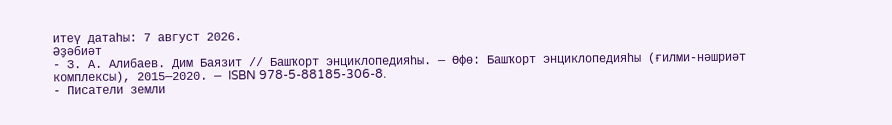итеү датаһы: 7 август 2026.
Әҙәбиәт
- З. А. Алибаев. Дим Баязит // Башҡорт энциклопедияһы. — Өфө: Башҡорт энциклопедияһы (ғилми-нәшриәт комплексы), 2015—2020. — ISBN 978-5-88185-306-8.
- Писатели земли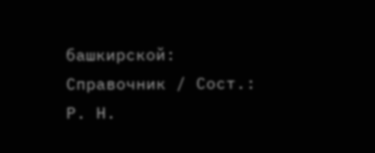башкирской: Справочник / Сост.: Р. Н.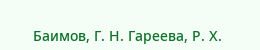Баимов, Г. Н. Гареева, Р. Х.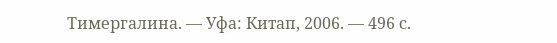Тимергалина. — Уфа: Китап, 2006. — 496 с.